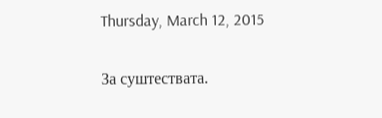Thursday, March 12, 2015

За суштествата.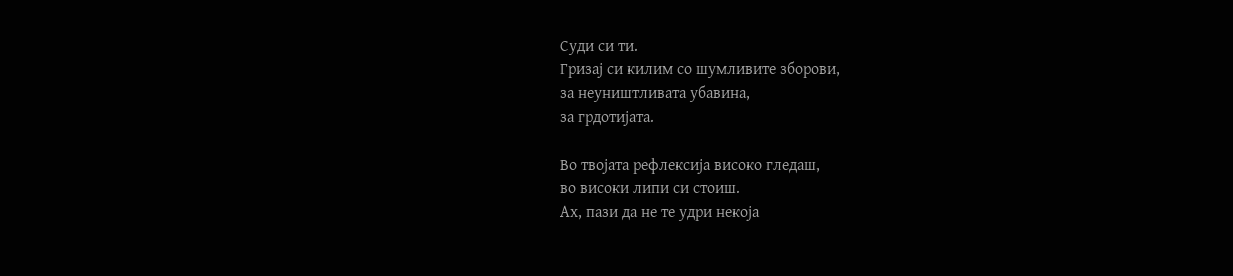Суди си ти.
Гризај си килим со шумливите зборови,
за неуништливата убавина,
за грдотијата.

Во твојата рефлексија високо гледаш,
во високи липи си стоиш.
Ах, пази да не те удри некоја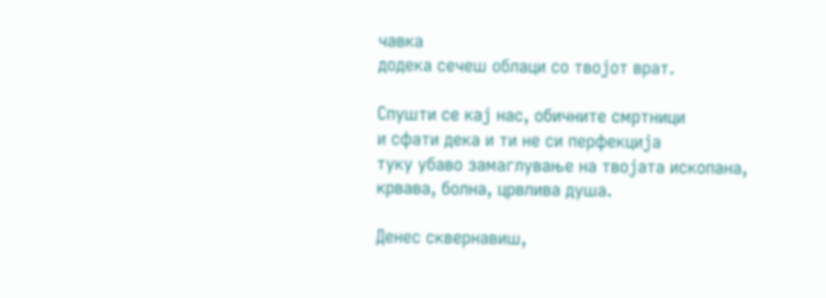чавка
додека сечеш облаци со твојот врат.

Спушти се кај нас, обичните смртници
и сфати дека и ти не си перфекција
туку убаво замаглување на твојата ископана,
крвава, болна, црвлива душа.

Денес сквернавиш,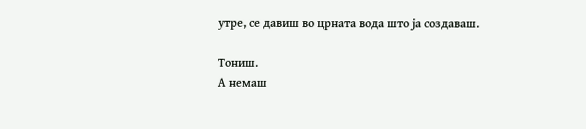утре, се давиш во црната вода што ја создаваш.

Тониш.
А немаш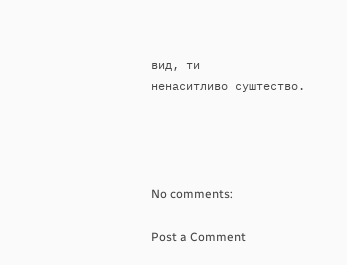вид, ти
ненаситливо суштество.




No comments:

Post a Comment